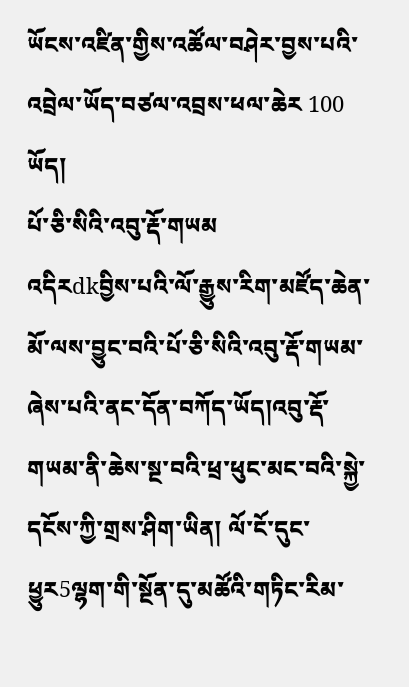ཡོངས་འཛིན་གྱིས་འཚོལ་བཤེར་བྱས་པའི་འབྲེལ་ཡོད་བཙལ་འབྲས་ཕལ་ཆེར 100 ཡོད།
པོ་ཅི་སིའི་འབུ་རྡོ་གཡམ
འདིརdkབྱིས་པའི་ལོ་རྒྱུས་རིག་མཛོད་ཆེན་མོ་ལས་བྱུང་བའི་པོ་ཅི་སིའི་འབུ་རྡོ་གཡམ་ཞེས་པའི་ནང་དོན་བཀོད་ཡོད།འབུ་རྡོ་གཡམ་ནི་ཆེས་སྔ་བའི་ཕྲ་ཕུང་མང་བའི་སྐྱེ་དངོས་ཀྱི་གྲས་ཤིག་ཡིན། ལོ་ངོ་དུང་ཕྱུར5ལྷག་གི་སྔོན་དུ་མཚོའི་གཏིང་རིམ་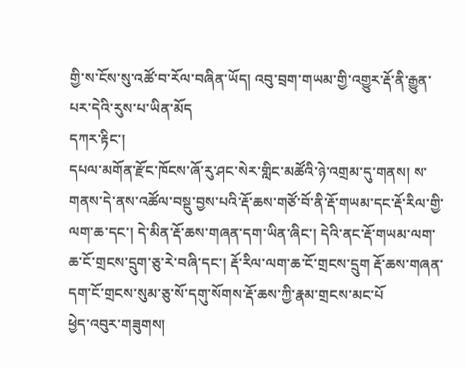གྱི་ས་ངོས་སུ་འཚོ་བ་རོལ་བཞིན་ཡོད། འབུ་བྲག་གཡམ་གྱི་འགྱུར་རྡོ་ནི་རྒྱུན་པར་དེའི་རུས་པ་ཡིན་མོད
དཀར་རྟིང་།
དཔལ་མགོན་རྫོང་ཁོངས་ཞོ་རུ་ཤང་སེར་གླིང་མཚོའི་ཉེ་འགྲམ་དུ་གནས། ས་གནས་དེ་ནས་འཚོལ་བསྡུ་བྱས་པའི་རྡོ་ཆས་གཙོ་བོ་ནི་རྡོ་གཡམ་དང་རྡོ་རིལ་གྱི་ལག་ཆ་དང་། དེ་མིན་རྡོ་ཆས་གཞན་དག་ཡིན་ཞིང་། དེའི་ནང་རྡོ་གཡམ་ལག་ཆ་ངོ་གྲངས་དྲུག་ཅུ་རེ་བཞི་དང་། རྡོ་རིལ་ལག་ཆ་ངོ་གྲངས་དྲུག རྡོ་ཆས་གཞན་དག་ངོ་གྲངས་སུམ་ཅུ་སོ་དགུ་སོགས་རྡོ་ཆས་ཀྱི་རྣམ་གྲངས་མང་པོ
ཕྱེད་འབུར་གཟུགས།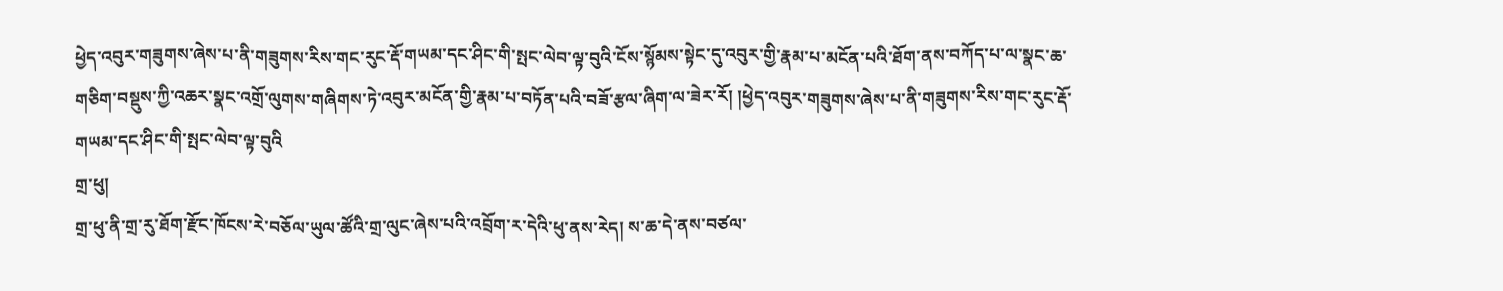ཕྱེད་འབུར་གཟུགས་ཞེས་པ་ནི་གཟུགས་རིས་གང་རུང་རྡོ་གཡམ་དང་ཤིང་གི་སྤང་ལེབ་ལྟ་བུའི་ངོས་སྙོམས་སྟེང་དུ་འབུར་གྱི་རྣམ་པ་མངོན་པའི་ཐོག་ནས་བཀོད་པ་ལ་སྣང་ཆ་གཅིག་བསྡུས་ཀྱི་འཆར་སྣང་འགྲོ་ལུགས་གཞིགས་ཏེ་འབུར་མངོན་གྱི་རྣམ་པ་བཏོན་པའི་བཟོ་རྩལ་ཞིག་ལ་ཟེར་རོ། །ཕྱེད་འབུར་གཟུགས་ཞེས་པ་ནི་གཟུགས་རིས་གང་རུང་རྡོ་གཡམ་དང་ཤིང་གི་སྤང་ལེབ་ལྟ་བུའི
གྲ་ཕུ།
གྲ་ཕུ་ནི་གྲ་རུ་ཐོག་རྫོང་ཁོངས་རེ་བཅོལ་ཡུལ་ཚོའི་གྲ་ལུང་ཞེས་པའི་འབྲོག་ར་དེའི་ཕུ་ནས་རེད། ས་ཆ་དེ་ནས་བཙལ་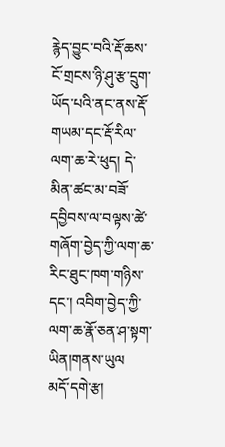རྙེད་བྱུང་བའི་རྡོ་ཆས་ངོ་གྲངས་ཉི་ཤུ་རྩ་དྲུག་ཡོད་པའི་ནང་ནས་རྡོ་གཡམ་དང་རྡོ་རིལ་ལག་ཆ་རེ་ཕུད། དེ་མིན་ཚང་མ་བཟོ་དབྱིབས་ལ་བལྟས་ཚེ་གཞོག་བྱེད་ཀྱི་ལག་ཆ་རིང་ཐུང་ཁག་གཉིས་དང་། འབིག་བྱེད་ཀྱི་ལག་ཆ་རྣོ་ཅན་ཤ་སྟག་ཡིན།གནས་ཡུལ
མདོ་དགེ་རྩ།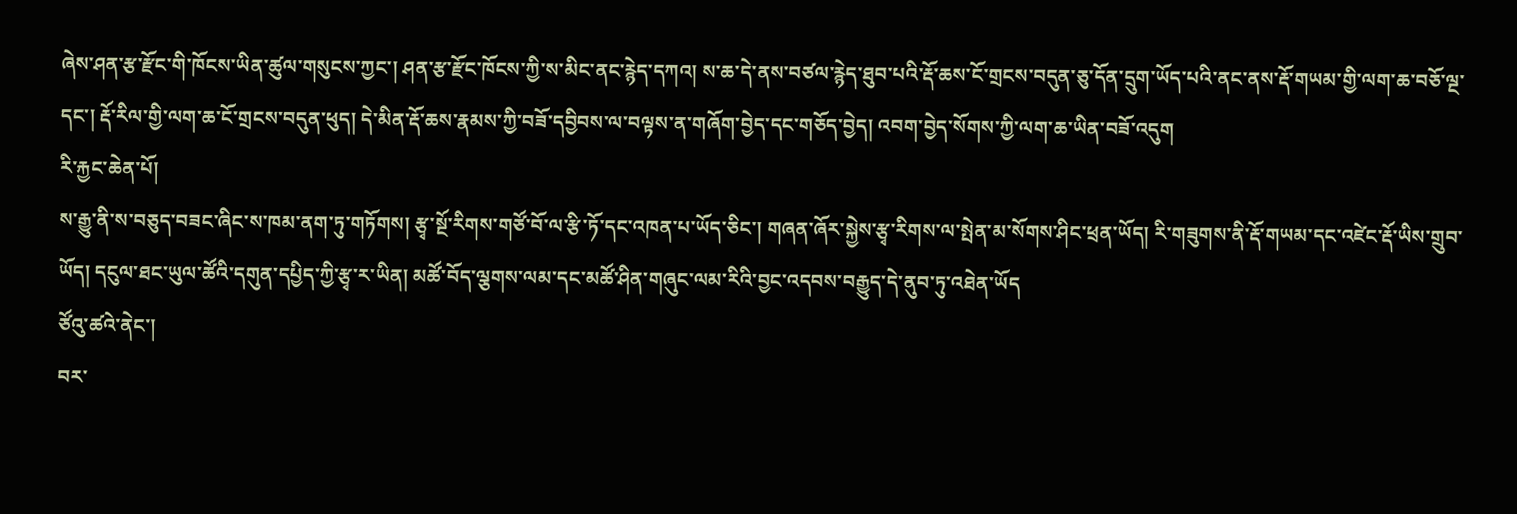ཞེས་ཤན་རྩ་རྫོང་གི་ཁོངས་ཡིན་ཚུལ་གསུངས་ཀྱང་། ཤན་རྩ་རྫོང་ཁོངས་ཀྱི་ས་མིང་ནང་རྙེད་དཀའ། ས་ཆ་དེ་ནས་བཙལ་རྙེད་ཐུབ་པའི་རྡོ་ཆས་ངོ་གྲངས་བདུན་ཅུ་དོན་དྲུག་ཡོད་པའི་ནང་ནས་རྡོ་གཡམ་གྱི་ལག་ཆ་བཅོ་ལྔ་དང་། རྡོ་རིལ་གྱི་ལག་ཆ་ངོ་གྲངས་བདུན་ཕུད། དེ་མིན་རྡོ་ཆས་རྣམས་ཀྱི་བཟོ་དབྱིབས་ལ་བལྟས་ན་གཞོག་བྱེད་དང་གཅོད་བྱེད། འབག་བྱེད་སོགས་ཀྱི་ལག་ཆ་ཡིན་བཟོ་འདུག
རི་རྐྱང་ཆེན་པོ།
ས་རྒྱུ་ནི་ས་བཅུད་བཟང་ཞིང་ས་ཁམ་ནག་ཏུ་གཏོགས། རྩྭ་སྔོ་རིགས་གཙོ་བོ་ལ་རྩི་ཏོ་དང་འཁན་པ་ཡོད་ཅིང་། གཞན་ཞོར་སྐྱེས་རྩྭ་རིགས་ལ་སྤེན་མ་སོགས་ཤིང་ཕྲན་ཡོད། རི་གཟུགས་ནི་རྡོ་གཡམ་དང་འཛེང་རྡོ་ཡིས་གྲུབ་ཡོད། དངུལ་ཐང་ཡུལ་ཚོའི་དགུན་དཔྱིད་ཀྱི་རྩྭ་ར་ཡིན། མཚོ་བོད་ལྕགས་ལམ་དང་མཚོ་ཤིན་གཞུང་ལམ་རིའི་བྱང་འདབས་བརྒྱུད་དེ་ནུབ་ཏུ་འཐེན་ཡོད
ཙོའུ་ཚའེ་ནེང་།
བར་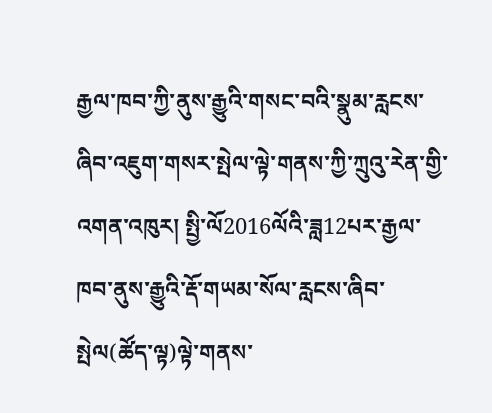རྒྱལ་ཁབ་ཀྱི་ནུས་རྒྱུའི་གསང་བའི་སྣུམ་རླངས་ཞིབ་འཇུག་གསར་སྤེལ་ལྟེ་གནས་ཀྱི་ཀྲུའུ་རེན་གྱི་འགན་འཁུར། སྤྱི་ལོ2016ལོའི་ཟླ12པར་རྒྱལ་ཁབ་ནུས་རྒྱུའི་རྡོ་གཡམ་སོལ་རླངས་ཞིབ་སྤེལ(ཚོད་ལྟ)ལྟེ་གནས་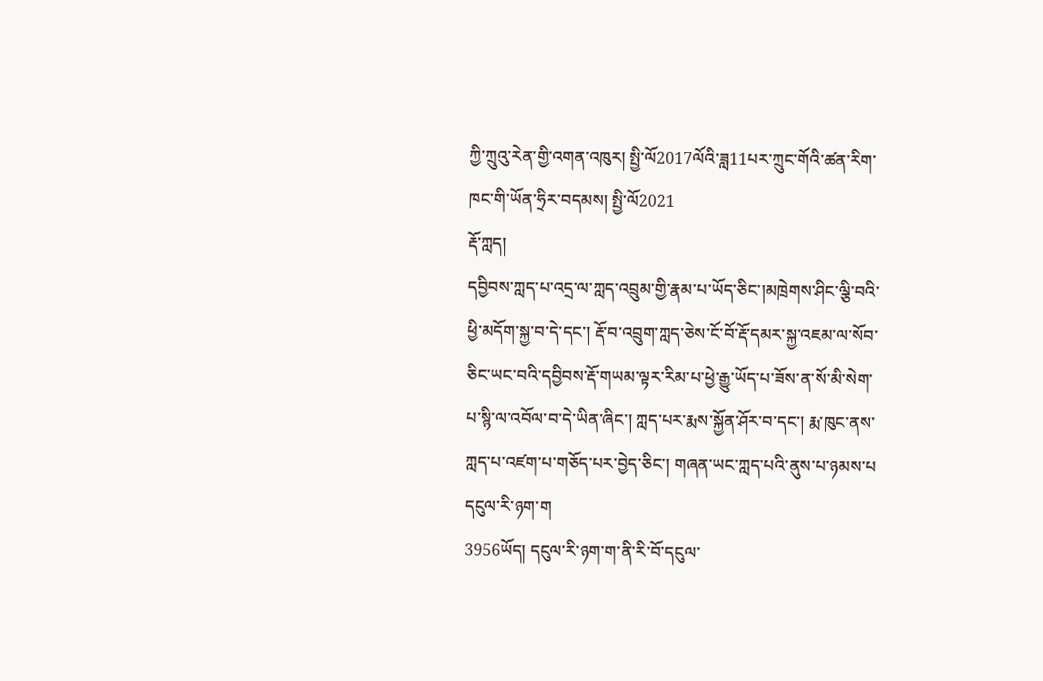ཀྱི་ཀྲུའུ་རེན་གྱི་འགན་འཁུར། སྤྱི་ལོ2017ལོའི་ཟླ11པར་ཀྲུང་གོའི་ཚན་རིག་ཁང་གི་ཡོན་ཧྲིར་བདམས། སྤྱི་ལོ2021
རྡོ་ཀླད།
དབྱིབས་ཀླད་པ་འདྲ་ལ་ཀླད་འབྲུམ་གྱི་རྣམ་པ་ཡོད་ཅིང་།མཁྲེགས་ཤིང་ལྕི་བའི་ཕྱི་མདོག་སྐྱ་བ་དེ་དང་། རྡོ་བ་འབྲུག་ཀླད་ཅེས་ངོ་བོ་རྡོ་དམར་སྐྱ་འཇམ་ལ་སོབ་ཅིང་ཡང་བའི་དབྱིབས་རྡོ་གཡམ་ལྟར་རིམ་པ་ཕྱེ་རྒྱུ་ཡོད་པ་ཟོས་ན་སོ་མི་སེག་པ་སྙི་ལ་འབོལ་བ་དེ་ཡིན་ཞིང་། ཀླད་པར་རྨས་སྐྱོན་ཤོར་བ་དང་། རྨ་ཁུང་ནས་ཀླད་པ་འཛག་པ་གཅོད་པར་བྱེད་ཅིང་། གཞན་ཡང་ཀླད་པའི་ནུས་པ་ཉམས་པ
དངུལ་རི་ཉག་ག
3956ཡོད། དངུལ་རི་ཉག་ག་ནི་རི་བོ་དངུལ་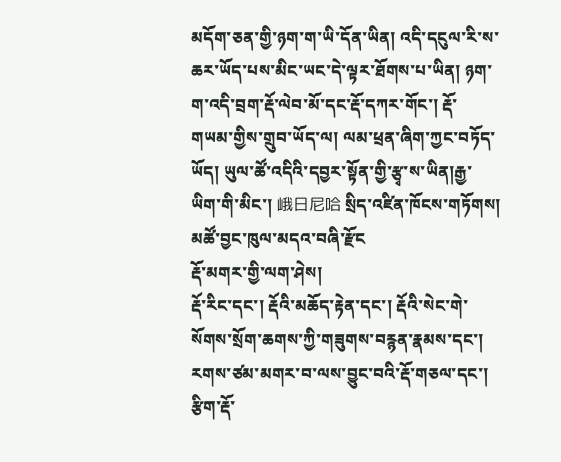མདོག་ཅན་གྱི་ཉག་ག་ཡི་དོན་ཡིན། འདི་དངུལ་རི་ས་ཆར་ཡོད་པས་མིང་ཡང་དེ་ལྟར་ཐོགས་པ་ཡིན། ཉག་ག་འདི་བྲག་རྡོ་ལེབ་མོ་དང་རྡོ་དཀར་གོང་། རྡོ་གཡམ་གྱིས་གྲུབ་ཡོད་ལ། ལམ་ཕྲན་ཞིག་ཀྱང་བཏོད་ཡོད། ཡུལ་ཚོ་འདིའི་དབྱར་སྟོན་གྱི་རྩྭ་ས་ཡིན།རྒྱ་ཡིག་གི་མིང་། 峨日尼哈 སྲིད་འཛིན་ཁོངས་གཏོགས། མཚོ་བྱང་ཁུལ་མདའ་བཞི་རྫོང
རྡོ་མགར་གྱི་ལག་ཤེས།
རྡོ་རིང་དང་། རྡོའི་མཆོད་རྟེན་དང་། རྡོའི་སེང་གེ་སོགས་སྲོག་ཆགས་ཀྱི་གཟུགས་བརྙན་རྣམས་དང་། རགས་ཙམ་མགར་བ་ལས་བྱུང་བའི་རྡོ་གཅལ་དང་། རྩིག་རྡོ་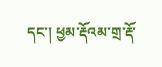དང་། ཕྱམ་རྡོའམ་གྲ་རྡོ་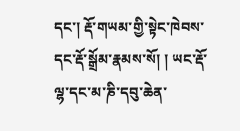དང་། རྡོ་གཡམ་གྱི་སྟེང་ཁེབས་དང་རྡོ་སྒྲོམ་རྣམས་སོ། ། ཡང་རྡོ་ལྷ་དང་མ་ཎི་དབུ་ཆེན་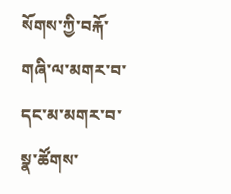སོགས་ཀྱི་བརྐོ་གཞི་ལ་མགར་བ་དང་མ་མགར་བ་སྣ་ཚོགས་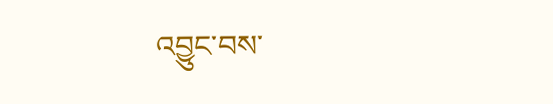འབྱུང་བས་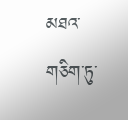མཐའ་གཅིག་ཏུ་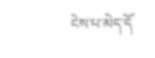ངེས་པ་མེད་དོ